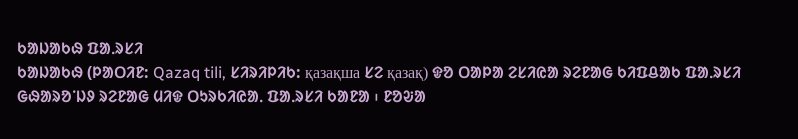ᱠᱟᱡᱟᱠᱷ ᱯᱟᱹᱨᱥᱤ
ᱠᱟᱡᱟᱠᱷ (ᱞᱟᱛᱤᱱ: Qazaq tili, ᱥᱤᱨᱤᱞᱤᱠ: қазақша ᱥᱮ қазақ) ᱫᱚ ᱛᱟᱞᱟ ᱮᱥᱤᱭᱟ ᱨᱮᱱᱟᱜ ᱠᱤᱯᱪᱟᱠ ᱯᱟᱹᱨᱥᱤ ᱜᱷᱟᱨᱚᱸᱡᱽ ᱨᱮᱱᱟᱜ ᱢᱤᱫ ᱛᱩᱨᱠᱤᱭᱟᱹ ᱯᱟᱹᱨᱥᱤ ᱠᱟᱱᱟ ᱾ ᱱᱚᱶᱟ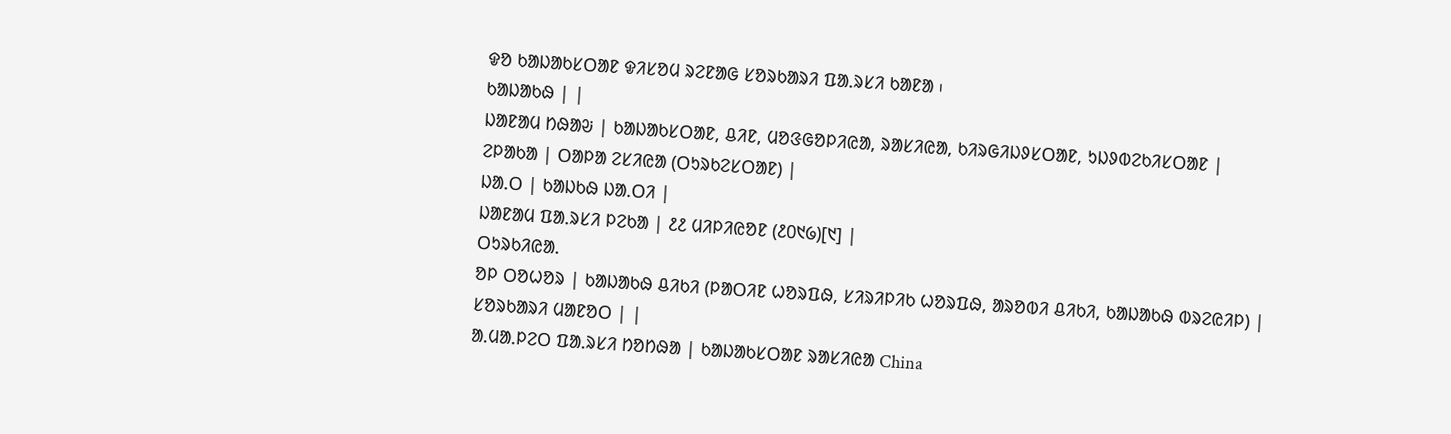ᱫᱚ ᱠᱟᱡᱟᱠᱥᱛᱟᱱ ᱫᱤᱥᱚᱢ ᱨᱮᱱᱟᱜ ᱥᱚᱨᱠᱟᱨᱤ ᱯᱟᱹᱨᱥᱤ ᱠᱟᱱᱟ ᱾
ᱠᱟᱡᱟᱠᱷ | |
ᱡᱟᱱᱟᱢ ᱴᱷᱟᱶ | ᱠᱟᱡᱟᱠᱥᱛᱟᱱ, ᱪᱤᱱ, ᱢᱚᱝᱜᱚᱞᱤᱭᱟ, ᱨᱟᱥᱤᱭᱟ, ᱠᱤᱨᱜᱤᱡᱽᱥᱛᱟᱱ, ᱩᱡᱽᱵᱮᱠᱤᱥᱛᱟᱱ |
ᱮᱞᱟᱠᱟ | ᱛᱟᱞᱟ ᱮᱥᱤᱭᱟ (ᱛᱩᱨᱠᱮᱥᱛᱟᱱ) |
ᱡᱟᱹᱛ | ᱠᱟᱡᱠᱷ ᱡᱟᱹᱛᱤ |
ᱡᱟᱱᱟᱢ ᱯᱟᱹᱨᱥᱤ ᱞᱮᱠᱟ | ᱒᱒ ᱢᱤᱞᱤᱭᱚᱱ (᱒᱐᱑᱙)[᱑] |
ᱛᱩᱨᱠᱤᱭᱟᱹ
ᱚᱞ ᱛᱚᱦᱚᱨ | ᱠᱟᱡᱟᱠᱷ ᱪᱤᱠᱤ (ᱞᱟᱛᱤᱱ ᱦᱚᱨᱯᱷ, ᱥᱤᱨᱤᱞᱤᱠ ᱦᱚᱨᱯᱷ, ᱟᱨᱚᱵᱤ ᱪᱤᱠᱤ, ᱠᱟᱡᱟᱠᱷ ᱵᱨᱮᱭᱤᱞ) |
ᱥᱚᱨᱠᱟᱨᱤ ᱢᱟᱱᱚᱛ | |
ᱟᱹᱢᱟᱹᱞᱮᱛ ᱯᱟᱹᱨᱥᱤ ᱴᱚᱴᱷᱟ | ᱠᱟᱡᱟᱠᱥᱛᱟᱱ ᱨᱟᱥᱤᱭᱟ China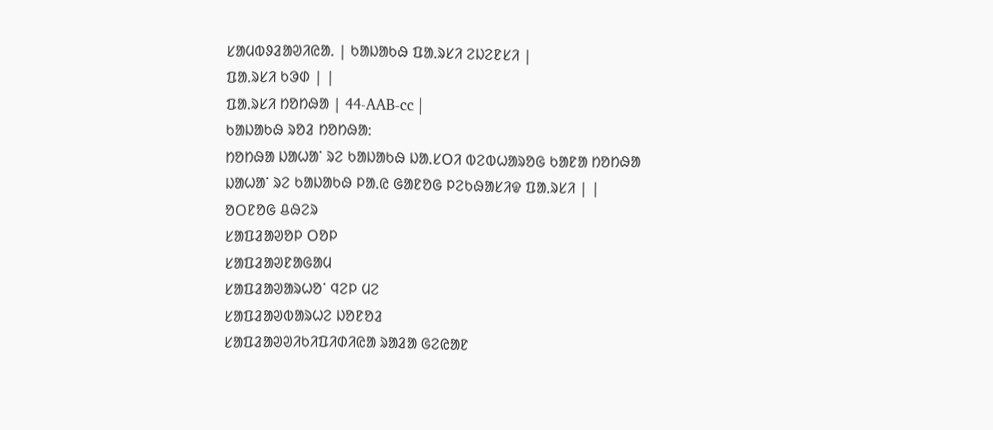ᱥᱟᱢᱵᱽᱲᱟᱣᱤᱭᱟᱹ | ᱠᱟᱡᱟᱠᱷ ᱯᱟᱹᱨᱥᱤ ᱮᱡᱮᱱᱥᱤ |
ᱯᱟᱹᱨᱥᱤ ᱠᱳᱰ | |
ᱯᱟᱹᱨᱥᱤ ᱴᱚᱴᱷᱟ | 44-AAB-cc |
ᱠᱟᱡᱟᱠᱷ ᱨᱚᱲ ᱴᱚᱴᱷᱟ:
ᱴᱚᱴᱷᱟ ᱡᱟᱦᱟᱸ ᱨᱮ ᱠᱟᱡᱟᱠᱷ ᱡᱟᱹᱥᱛᱤ ᱵᱮᱵᱦᱟᱨᱚᱜ ᱠᱟᱱᱟ ᱴᱚᱴᱷᱟ ᱡᱟᱦᱟᱸ ᱨᱮ ᱠᱟᱡᱟᱠᱷ ᱞᱟᱹᱭ ᱜᱟᱱᱚᱜ ᱞᱮᱠᱷᱟᱥᱤᱫ ᱯᱟᱹᱨᱥᱤ | |
ᱚᱛᱱᱚᱜ ᱪᱷᱮᱨ
ᱥᱟᱯᱲᱟᱣᱚᱞ ᱛᱚᱞ
ᱥᱟᱯᱲᱟᱣᱱᱟᱜᱟᱢ
ᱥᱟᱯᱲᱟᱣᱟᱨᱦᱚᱸ ᱧᱮᱞ ᱢᱮ
ᱥᱟᱯᱲᱟᱣᱵᱟᱨᱦᱮ ᱡᱚᱱᱚᱲ
ᱥᱟᱯᱲᱟᱣᱣᱤᱠᱤᱯᱤᱰᱤᱭᱟ ᱨᱟᱲᱟ ᱜᱮᱭᱟᱱ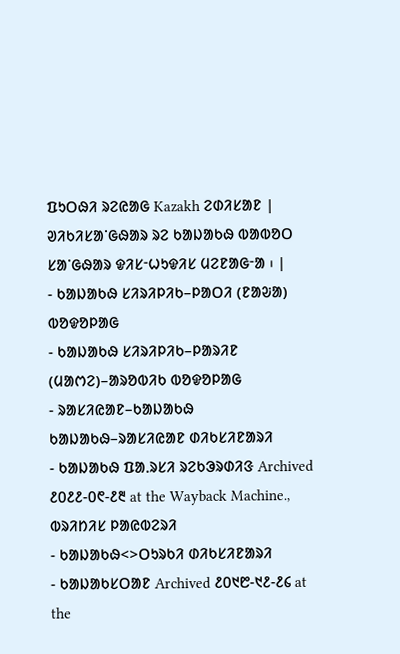ᱯᱩᱛᱷᱤ ᱨᱮᱭᱟᱜ Kazakh ᱮᱰᱤᱥᱟᱱ |
ᱣᱤᱠᱤᱥᱟᱸᱜᱷᱟᱨ ᱨᱮ ᱠᱟᱡᱟᱠᱷ ᱵᱟᱵᱚᱛ ᱥᱟᱸᱜᱷᱟᱨ ᱫᱤᱥᱼᱦᱩᱫᱤᱥ ᱢᱮᱱᱟᱜᱼᱟ ᱾ |
- ᱠᱟᱡᱟᱠᱷ ᱥᱤᱨᱤᱞᱤᱠ–ᱞᱟᱛᱤ (ᱱᱟᱶᱟ) ᱵᱚᱫᱚᱞᱟᱜ
- ᱠᱟᱡᱟᱠᱷ ᱥᱤᱨᱤᱞᱤᱠ–ᱞᱟᱨᱤᱱ (ᱢᱟᱬᱮ)–ᱟᱨᱚᱵᱤᱠ ᱵᱚᱫᱚᱞᱟᱜ
- ᱨᱟᱥᱤᱭᱟᱱ–ᱠᱟᱡᱟᱠᱷ ᱠᱟᱡᱟᱠᱷ–ᱨᱟᱥᱤᱭᱟᱱ ᱰᱤᱠᱥᱤᱱᱟᱨᱤ
- ᱠᱟᱡᱟᱠᱷ ᱯᱟᱹᱨᱥᱤ ᱨᱮᱠᱳᱨᱰᱤᱝ Archived ᱒᱐᱒᱒-᱐᱖-᱒᱓ at the Wayback Machine., ᱵᱨᱤᱴᱤᱥ ᱞᱟᱭᱵᱮᱨᱤ
- ᱠᱟᱡᱟᱠᱷ<>ᱛᱩᱨᱠᱤ ᱰᱤᱠᱥᱤᱱᱟᱨᱤ
- ᱠᱟᱡᱟᱠᱥᱛᱟᱱ Archived ᱒᱐᱑᱘-᱑᱒-᱒᱔ at the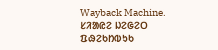Wayback Machine. ᱥᱤᱟᱭᱮ ᱡᱮᱜᱮᱛ ᱯᱷᱮᱠᱴᱵᱩᱠ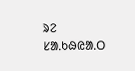ᱨᱮ
ᱥᱟᱹᱠᱷᱭᱟᱹᱛ